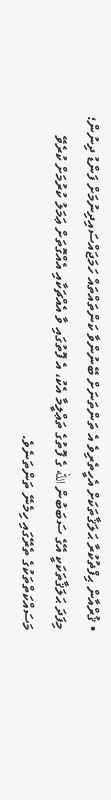• ޤުރްއާން ޙިފްޡުކުރާ ޙަލަޤާތަކަށް އެހީތެރިވެ އެ ތަންތަނަށް ބޭނުންވާ ކަންތައްތައް ހަމަޖައްސައިދިނުމަށް ފަންޑު ދިނުން؛ މިފަދަ ޙަލަޤާތަކަކީ އޭގެ ސަބަބުން الله ގެ ފޮތުގެ ތަޢްލީމާ އެކު، އެ ފޮތުގައި ވާ އެއްޗަކާއި އެއްގޮތަށް ޢަމަލު ކުރުމަށް ކުރެވޭ މަސައްކަތްތަކުގެ ތެރޭގައި ހިމެނޭ ތަންތަނެވެ.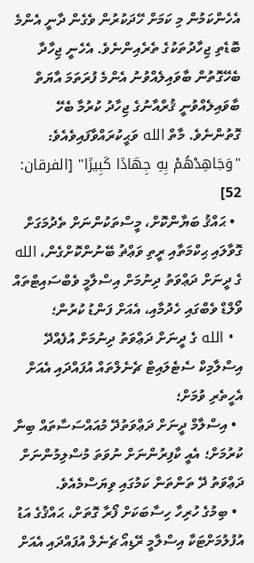އެހެންކަމުން މި ކަމަށް ހޭދަކުރުން ވެގެން ދާނީ އެންމެ ބޮޑެތި ޖިހާދުތަކުގެ ތެރެއިންނެވެ. އެހެނީ ޖިހާދާ ބެހޭގޮތުން ބާވައިލެއްވުނު އެންމެ ފުރަތަމަ އާޔަތް ބާވައިލެއްވުނީ ޤުރްއާނުގެ ޖިހާދު ކުރުމާ ބެހޭ ގޮތުންނެވެ. މާތް الله ވަޙީކުރައްވާފައިވެއެވެ: "وَجَاهِدْهُمْ بِهِ جِهَادًا كَبِيرًا" [الفرقان: 52]
  • ޙައްޤު ބަޔާންކޮށް، މީސްތަކުންނަށް ތެދުމަގަށް ގޮވާލައި ޙިކްމަތާއި ރީތި ވަޢްޡު ބޭނުންކޮށްގެން، الله ގެ ދީނަށް ދަޢްވަތު ދިނުމަށް އިސްލާމީ ވެބްސައިޓްތައް ވޯލްޑް ވެބްގައި ހެދުމާއި، އެއަށް ފަންޑު ކުރުން؛
  • الله ގެ ދީނަށް ދަޢްވަތު ދިނުމަށް އުފެއްދޭ އިސްލާމިކް ސެޓެލައިޓް ޗެނެލްތައް އުފައްދައި އެއަށް އެހީތެރި ވުމަށް؛
  • އިސްލާމް ދީނަށް ދަޢްވަތުދޭ މުއައްސަސާތައް ބިނާ ކުރުމަށް؛ އެއީ ކާފިރުންނަށް ނުވަތަ މުސްލިމުންނަށް ދަޢްވަތު ދޭ ތަންތަން ކަމުގައި ވިޔަސްމެއެވެ.
  • ބިމުގެ ހުރިހާ ހިސާބަކަށް ފޯރާ ގޮތަށް، ޙައްޤުގެ އަޑު އުފުލުމަށްޓަކާ އިސްލާމީ ރޭޑިއޯ ޗެނެލް އުފައްދައި އެއަށް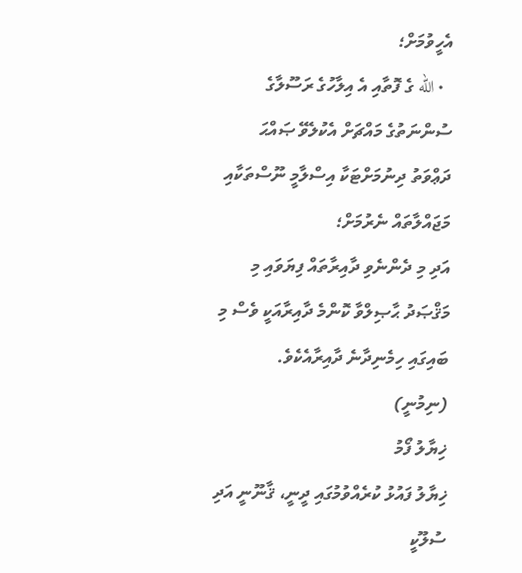އެހީވުމަށް؛
  • الله ގެ ފޮތާއި އެ އިލާހުގެ ރަސޫލާގެ ސުންނަތުގެ މައްޗަށް އެކުލެވޭ ޞައްޙަ ދަޢްވަތު ދިނުމަށްޓަކާ އިސްލާމީ ނޫސްތަކާއި މަޖައްލާތައް ނެރުމަށް؛
އަދި މި ދެންނެވި ދާއިރާތައް ފިޔަވައި މި މަޤްޞަދު ޙާޞިލްވާ ކޮންމެ ދާއިރާއަކީ ވެސް މި ބައިގައި ހިމެނިދާނެ ދާއިރާއެކެވެ.
(ނިމުނީ)
ޚިޔާލު ފޯމު
ޚިޔާލު ފައުޅު ކުރެއްވުމުގައި ދީނީ، ޤާނޫނީ އަދި ސުލޫކީ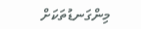މިންގަނޑުތަކަށް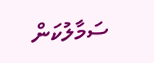ސަމާލުކަން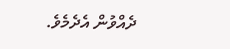ދެއްވުން އެދެމެވެ.